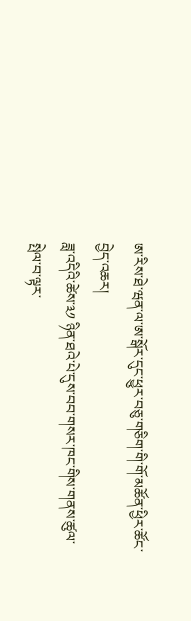ཨ་རིས་ཐེ་ཝན་ལ་ཨ་སྒོར་དུང་ཕྱུར་བཅུ་གཅིག་གི་གོ་མཚོན་ཕྱིར་ཚོང་བྱེད་འཆར།
ཟླ་འདིའི་ཚེས་༣༡ ཉིན་ཐའེ་པེ་དུས་བབ་གསར་ཁང་གིས་གནས་ཚུལ་སྤེལ་བ་ལྟར་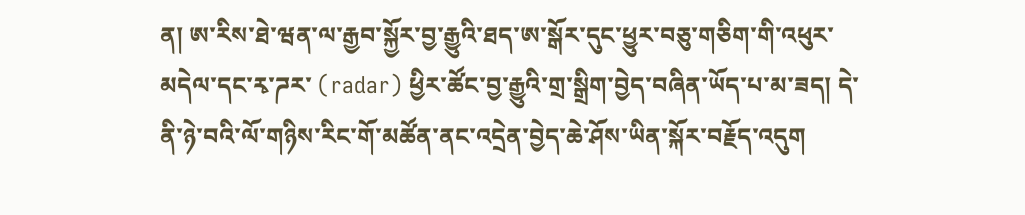ན། ཨ་རིས་ཐེ་ཝན་ལ་རྒྱབ་སྐྱོར་བྱ་རྒྱུའི་ཐད་ཨ་སྒོར་དུང་ཕྱུར་བཅུ་གཅིག་གི་འཕུར་མདེལ་དང་རྭ་ཌར་ (radar) ཕྱིར་ཚོང་བྱ་རྒྱུའི་གྲ་སྒྲིག་བྱེད་བཞིན་ཡོད་པ་མ་ཟད། དེ་ནི་ཉེ་བའི་ལོ་གཉིས་རིང་གོ་མཚོན་ནང་འདྲེན་བྱེད་ཆེ་ཤོས་ཡིན་སྐོར་བརྗོད་འདུག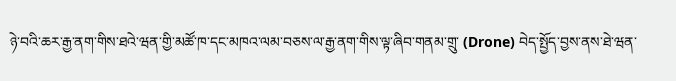ཉེ་བའི་ཆར་རྒྱ་ནག་གིས་ཐའེ་ཝན་གྱི་མཚོ་ཁ་དང་མཁའ་ལམ་བཅས་ལ་རྒྱ་ནག་གིས་ལྟ་ཞིབ་གནམ་གྲུ་ (Drone) བེད་སྤྱོད་བྱས་ནས་ཐེ་ཝན་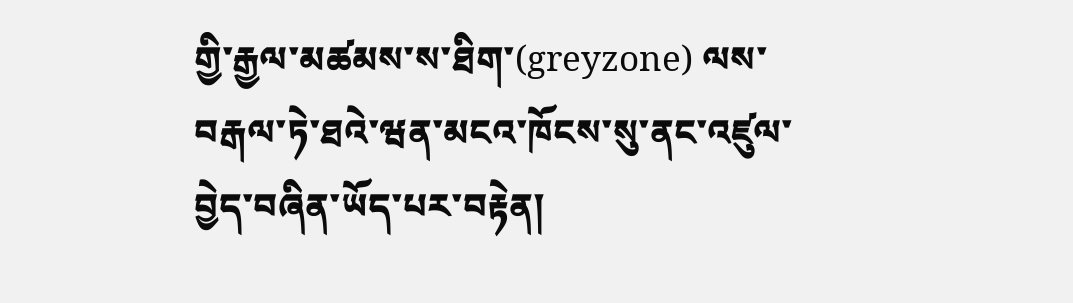གྱི་རྒྱལ་མཚམས་ས་ཐིག་(greyzone) ལས་བརྒལ་ཏེ་ཐའེ་ཝན་མངའ་ཁོངས་སུ་ནང་འཛུལ་བྱེད་བཞིན་ཡོད་པར་བརྟེན།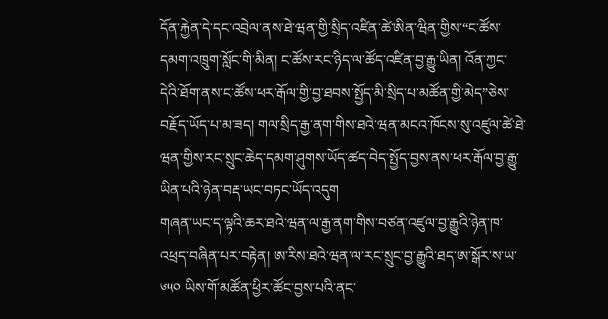དོན་རྐྱེན་དེ་དང་འབྲེལ་ནས་ཐེ་ཝན་གྱི་སྲིད་འཛིན་ཚེ་ཨིན་ཝིན་གྱིས་“ང་ཚོས་དམག་འཁྲུག་སློང་གི་མིན། ང་ཚོས་རང་ཉིད་ལ་ཚོད་འཛིན་བྱ་རྒྱུ་ཡིན། འོན་ཀྱང་དེའི་ཐོག་ནས་ང་ཚོས་ཕར་རྒོལ་གྱི་བྱ་ཐབས་སྤྱོད་མི་སྲིད་པ་མཚོན་གྱི་མེད”ཅེས་བརྗོད་ཡོད་པ་མ་ཟད། གལ་སྲིད་རྒྱ་ནག་གིས་ཐའེ་ཝན་མངའ་ཁོངས་སུ་འཛུལ་ཚེ་ཐེ་ཝན་གྱིས་རང་སྲུང་ཆེད་དམག་ཤུགས་ཡོད་ཚད་བེད་སྤྱོད་བྱས་ནས་ཕར་རྒོལ་བྱ་རྒྱུ་ཡིན་པའི་ཉེན་བརྡ་ཡང་བཏང་ཡོད་འདུག
གཞན་ཡང་ད་ལྟའི་ཆར་ཐའེ་ཝན་ལ་རྒྱ་ནག་གིས་བཙན་འཛུལ་བྱ་རྒྱུའི་ཉེན་ཁ་འཕྲད་བཞིན་པར་བརྟེན། ཨ་རིས་ཐའེ་ཝན་ལ་རང་སྲུང་བྱ་རྒྱུའི་ཐད་ཨ་སྒོར་ས་ཡ་༦༥༠ ཡིས་གོ་མཚོན་ཕྱིར་ཚོང་བྱས་པའི་ནང་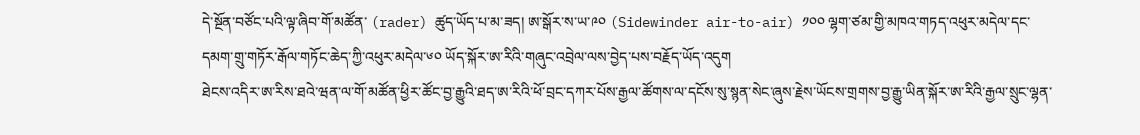དེ་སྔོན་བཙོང་པའི་ལྟ་ཞིབ་གོ་མཚོན་ (rader) ཚུད་ཡོད་པ་མ་ཟད། ཨ་སྒོར་ས་ཡ་༩༠ (Sidewinder air-to-air) ༡༠༠ ལྷག་ཙམ་གྱི་མཁའ་གཏད་འཕུར་མདེལ་དང་དམག་གྲུ་གཏོར་རྒོལ་གཏོང་ཆེད་ཀྱི་འཕུར་མདེལ་༦༠ ཡོད་སྐོར་ཨ་རིའི་གཞུང་འབྲེལ་ལས་བྱེད་པས་བརྗོད་ཡོད་འདུག
ཐེངས་འདིར་ཨ་རིས་ཐའེ་ཝན་ལ་གོ་མཚོན་ཕྱིར་ཚོང་བྱ་རྒྱུའི་ཐད་ཨ་རིའི་ཕོ་བྲང་དཀར་པོས་རྒྱལ་ཚོགས་ལ་དངོས་སུ་སྙན་སེང་ཞུས་རྗེས་ཡོངས་གྲགས་བྱ་རྒྱུ་ཡིན་སྐོར་ཨ་རིའི་རྒྱལ་སྲུང་ལྷན་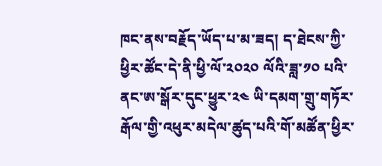ཁང་ནས་བརྗོད་ཡོད་པ་མ་ཟད། ད་ཐེངས་ཀྱི་ཕྱིར་ཚོང་དེ་ནི་ཕྱི་ལོ་༢༠༢༠ ལོའི་ཟླ་༡༠ པའི་ནང་ཨ་སྒོར་དུང་ཕྱུར་༢༤ ཡི་དམག་གྲུ་གཏོར་རྒོལ་གྱི་འཕུར་མདེལ་ཚུད་པའི་གོ་མཚོན་ཕྱིར་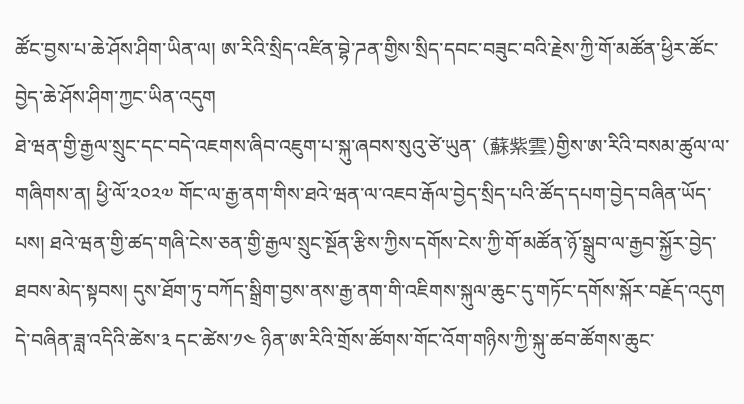ཚོང་བྱས་པ་ཆེ་ཤོས་ཤིག་ཡིན་ལ། ཨ་རིའི་སྲིད་འཛིན་བྷེ་ཌན་གྱིས་སྲིད་དབང་བཟུང་བའི་རྗེས་ཀྱི་གོ་མཚོན་ཕྱིར་ཚོང་བྱེད་ཆེ་ཤོས་ཤིག་ཀྱང་ཡིན་འདུག
ཐེ་ཝན་གྱི་རྒྱལ་སྲུང་དང་བདེ་འཇགས་ཞིབ་འཇུག་པ་སྐུ་ཞབས་སུའུ་ཙེ་ཡུན་ (蘇紫雲)གྱིས་ཨ་རིའི་བསམ་ཚུལ་ལ་གཞིགས་ན། ཕྱི་ལོ་༢༠༢༧ གོང་ལ་རྒྱ་ནག་གིས་ཐའེ་ཝན་ལ་འཇབ་རྒོལ་བྱེད་སྲིད་པའི་ཚོད་དཔག་བྱེད་བཞིན་ཡོད་པས། ཐའེ་ཝན་གྱི་ཚད་གཞི་ངེས་ཅན་གྱི་རྒྱལ་སྲུང་སྔོན་རྩིས་ཀྱིས་དགོས་ངེས་ཀྱི་གོ་མཚོན་ཉོ་སྒྲུབ་ལ་རྒྱབ་སྐྱོར་བྱེད་ཐབས་མེད་སྟབས། དུས་ཐོག་ཏུ་བཀོད་སྒྲིག་བྱས་ནས་རྒྱ་ནག་གི་འཇིགས་སྐུལ་ཆུང་དུ་གཏོང་དགོས་སྐོར་བརྗོད་འདུག
དེ་བཞིན་ཟླ་འདིའི་ཚེས་༣ དང་ཚེས་༡༤ ཉིན་ཨ་རིའི་གྲོས་ཚོགས་གོང་འོག་གཉིས་ཀྱི་སྐུ་ཚབ་ཚོགས་ཆུང་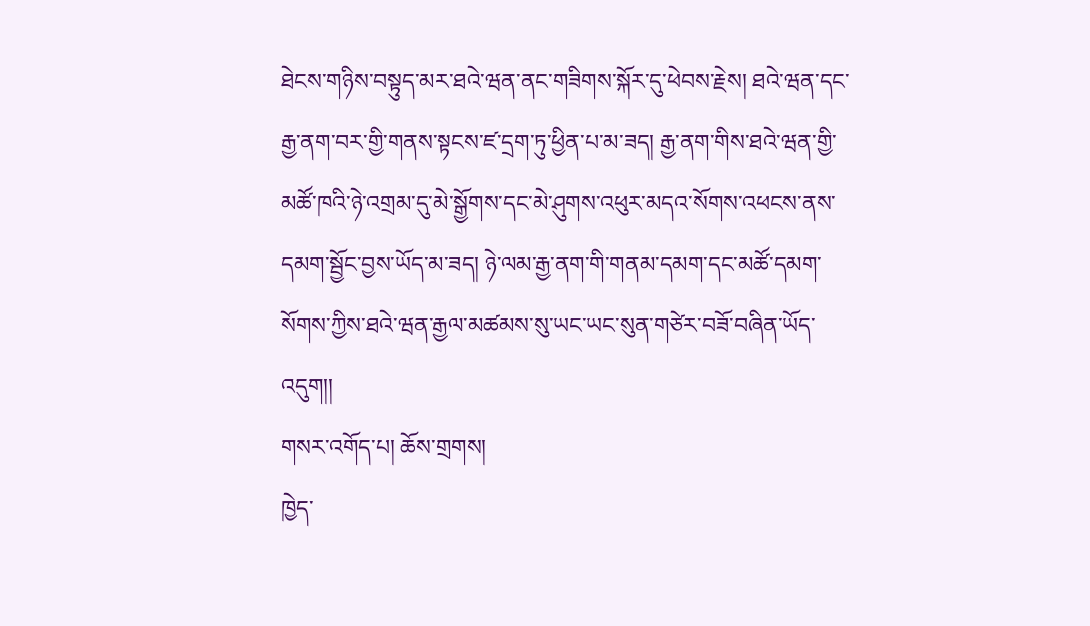ཐེངས་གཉིས་བསྟུད་མར་ཐའེ་ཝན་ནང་གཟིགས་སྐོར་དུ་ཕེབས་རྗེས། ཐའེ་ཝན་དང་རྒྱ་ནག་བར་གྱི་གནས་སྟངས་ཛ་དྲག་ཏུ་ཕྱིན་པ་མ་ཟད། རྒྱ་ནག་གིས་ཐའེ་ཝན་གྱི་མཚོ་ཁའི་ཉེ་འགྲམ་དུ་མེ་སྒྱོགས་དང་མེ་ཤུགས་འཕུར་མདའ་སོགས་འཕངས་ནས་དམག་སྦྱོང་བྱས་ཡོད་མ་ཟད། ཉེ་ལམ་རྒྱ་ནག་གི་གནམ་དམག་དང་མཚོ་དམག་སོགས་ཀྱིས་ཐའེ་ཝན་རྒྱལ་མཚམས་སུ་ཡང་ཡང་སུན་གཙེར་བཟོ་བཞིན་ཡོད་འདུག།།
གསར་འགོད་པ། ཆོས་གྲགས།
ཁྱེད་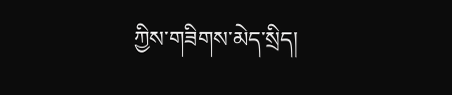ཀྱིས་གཟིགས་མེད་སྲིད།